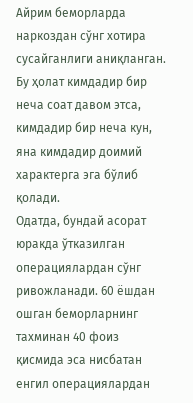Айрим беморларда наркоздан сўнг хотира сусайганлиги аниқланган. Бу ҳолат кимдадир бир неча соат давом этса, кимдадир бир неча кун, яна кимдадир доимий характерга эга бўлиб қолади.
Одатда, бундай асорат юракда ўтказилган операциялардан сўнг ривожланади. 60 ёшдан ошган беморларнинг тахминан 40 фоиз қисмида эса нисбатан енгил операциялардан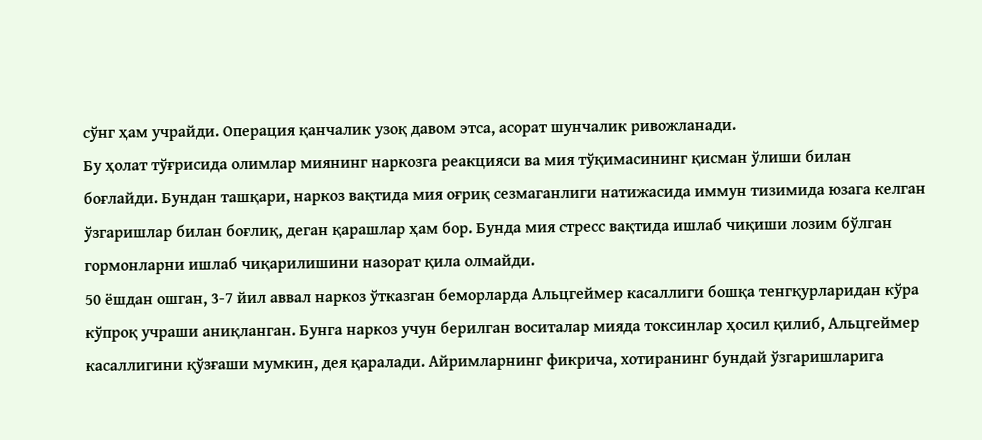сўнг ҳам учрайди. Операция қанчалик узоқ давом этса, асорат шунчалик ривожланади.
Бу ҳолат тўғрисида олимлар миянинг наркозга реакцияси ва мия тўқимасининг қисман ўлиши билан боғлайди. Бундан ташқари, наркоз вақтида мия оғриқ сезмаганлиги натижасида иммун тизимида юзага келган ўзгаришлар билан боғлиқ, деган қарашлар ҳам бор. Бунда мия стресс вақтида ишлаб чиқиши лозим бўлган гормонларни ишлаб чиқарилишини назорат қила олмайди.
50 ёшдан ошган, 3-7 йил аввал наркоз ўтказган беморларда Альцгеймер касаллиги бошқа тенгқурларидан кўра кўпроқ учраши аниқланган. Бунга наркоз учун берилган воситалар мияда токсинлар ҳосил қилиб, Альцгеймер касаллигини қўзғаши мумкин, дея қаралади. Айримларнинг фикрича, хотиранинг бундай ўзгаришларига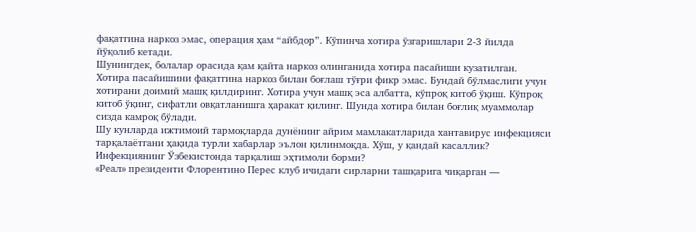фақатгина наркоз эмас, операция ҳам “айбдор”. Кўпинча хотира ўзгаришлари 2-3 йилда йўқолиб кетади.
Шунингдек, болалар орасида қам қайта наркоз олинганида хотира пасайиши кузатилган.
Хотира пасайишини фақатгина наркоз билан боғлаш тўғри фикр эмас. Бундай бўлмаслиги учун хотирани доимий машқ қилдиринг. Хотира учун машқ эса албатта, кўпроқ китоб ўқиш. Кўпроқ китоб ўқинг, сифатли овқатланишга ҳаракат қилинг. Шунда хотира билан боғлиқ муаммолар сизда камроқ бўлади.
Шу кунларда ижтимоий тармоқларда дунёнинг айрим мамлакатларида хантавирус инфекцияси тарқалаётгани ҳақида турли хабарлар эълон қилинмоқда. Хўш, у қандай касаллик? Инфекциянинг Ўзбекистонда тарқалиш эҳтимоли борми?
«Реал» президенти Флорентино Перес клуб ичидаги сирларни ташқарига чиқарган —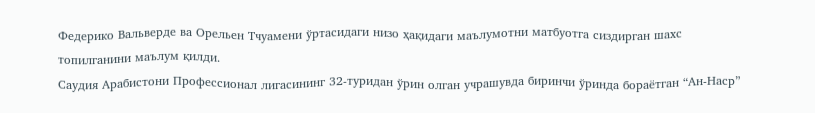Федерико Вальверде ва Орельен Тчуамени ўртасидаги низо ҳақидаги маълумотни матбуотга сиздирган шахс топилганини маълум қилди.
Саудия Арабистони Профессионал лигасининг 32-туридан ўрин олган учрашувда биринчи ўринда бораётган “Ан-Наср”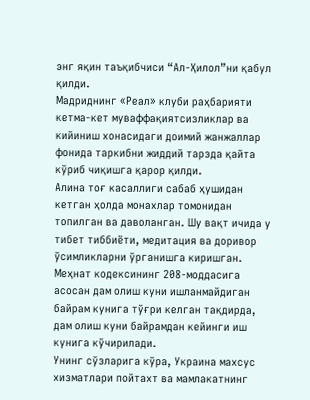энг яқин таъқибчиси “Ал-Ҳилол”ни қабул қилди.
Мадриднинг «Реал» клуби раҳбарияти кетма-кет муваффақиятсизликлар ва кийиниш хонасидаги доимий жанжаллар фонида таркибни жиддий тарзда қайта кўриб чиқишга қарор қилди.
Алина тоғ касаллиги сабаб ҳушидан кетган ҳолда монахлар томонидан топилган ва даволанган. Шу вақт ичида у тибет тиббиёти, медитация ва доривор ўсимликларни ўрганишга киришган.
Меҳнат кодексининг 208-моддасига асосан дам олиш куни ишланмайдиган байрам кунига тўғри келган тақдирда, дам олиш куни байрамдан кейинги иш кунига кўчирилади.
Унинг сўзларига кўра, Украина махсус хизматлари пойтахт ва мамлакатнинг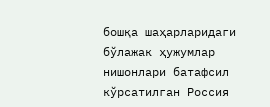бошқа шаҳарларидаги бўлажак ҳужумлар нишонлари батафсил кўрсатилган Россия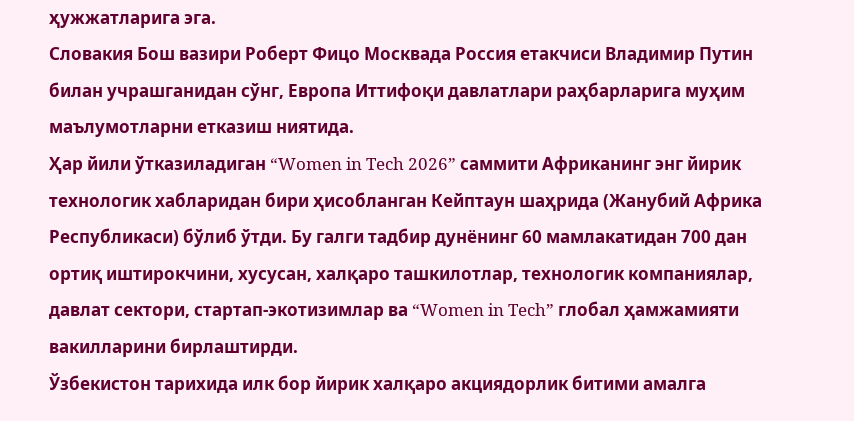ҳужжатларига эга.
Словакия Бош вазири Роберт Фицо Москвада Россия етакчиси Владимир Путин билан учрашганидан сўнг, Европа Иттифоқи давлатлари раҳбарларига муҳим маълумотларни етказиш ниятида.
Ҳар йили ўтказиладиган “Women in Tech 2026” саммити Африканинг энг йирик технологик хабларидан бири ҳисобланган Кейптаун шаҳрида (Жанубий Африка Республикаси) бўлиб ўтди. Бу галги тадбир дунёнинг 60 мамлакатидан 700 дан ортиқ иштирокчини, хусусан, халқаро ташкилотлар, технологик компаниялар, давлат сектори, стартап-экотизимлар ва “Women in Tech” глобал ҳамжамияти вакилларини бирлаштирди.
Ўзбекистон тарихида илк бор йирик халқаро акциядорлик битими амалга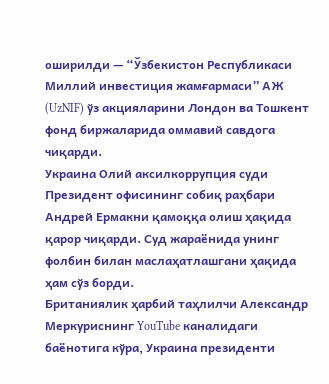оширилди — “Ўзбекистон Республикаси Миллий инвестиция жамғармаси” АЖ (UzNIF) ўз акцияларини Лондон ва Тошкент фонд биржаларида оммавий савдога чиқарди.
Украина Олий аксилкоррупция суди Президент офисининг собиқ раҳбари Андрей Ермакни қамоққа олиш ҳақида қарор чиқарди. Суд жараёнида унинг фолбин билан маслаҳатлашгани ҳақида ҳам сўз борди.
Британиялик ҳарбий таҳлилчи Александр Меркуриснинг YouTube каналидаги баёнотига кўра, Украина президенти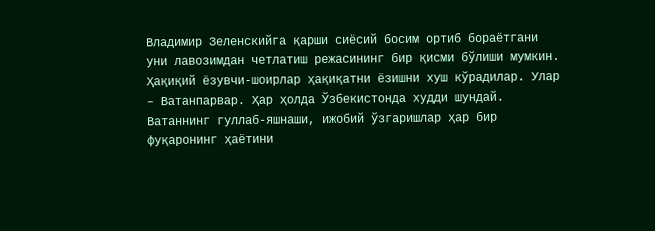Владимир Зеленскийга қарши сиёсий босим ортиб бораётгани уни лавозимдан четлатиш режасининг бир қисми бўлиши мумкин.
Ҳақиқий ёзувчи-шоирлар ҳақиқатни ёзишни хуш кўрадилар. Улар – Ватанпарвар. Ҳар ҳолда Ўзбекистонда худди шундай. Ватаннинг гуллаб-яшнаши, ижобий ўзгаришлар ҳар бир фуқаронинг ҳаётини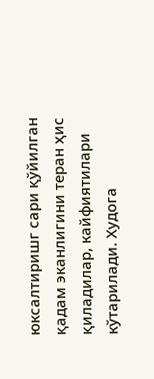юксалтиришг сари қўйилган қадам эканлигини теран ҳис қиладилар, кайфиятилари кўтарилади. Худога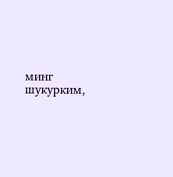минг шукурким,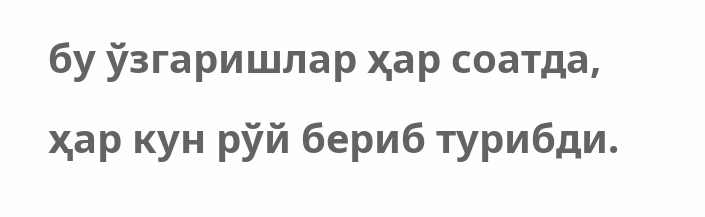бу ўзгаришлар ҳар соатда, ҳар кун рўй бериб турибди.